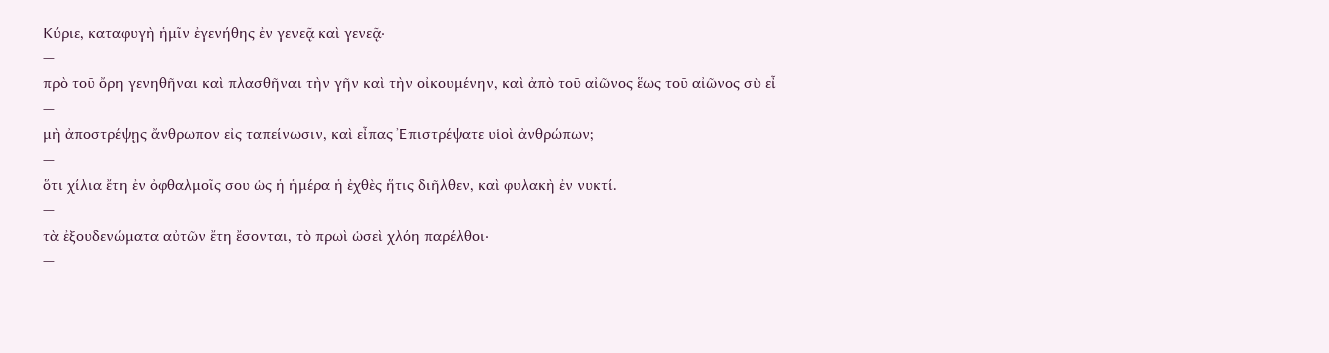Κύριε, καταφυγὴ ἡμῖν ἐγενήθης ἐν γενεᾷ καὶ γενεᾷ·
—
πρὸ τοῦ ὄρη γενηθῆναι καὶ πλασθῆναι τὴν γῆν καὶ τὴν οἰκουμένην, καὶ ἀπὸ τοῦ αἰῶνος ἕως τοῦ αἰῶνος σὺ εἶ
—
μὴ ἀποστρέψῃς ἄνθρωπον εἰς ταπείνωσιν, καὶ εἶπας Ἐπιστρέψατε υἱοὶ ἀνθρώπων;
—
ὅτι χίλια ἔτη ἐν ὀφθαλμοῖς σου ὡς ἡ ἡμέρα ἡ ἐχθὲς ἥτις διῆλθεν, καὶ φυλακὴ ἐν νυκτί.
—
τὰ ἐξουδενώματα αὐτῶν ἔτη ἔσονται, τὸ πρωὶ ὡσεὶ χλόη παρέλθοι·
—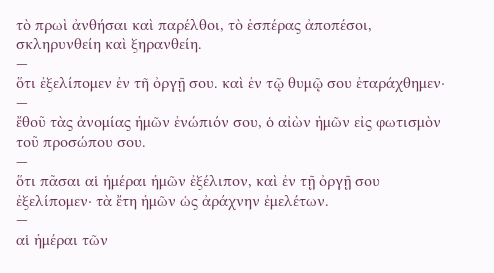τὸ πρωὶ ἀνθήσαι καὶ παρέλθοι, τὸ ἑσπέρας ἀποπέσοι, σκληρυνθείη καὶ ξηρανθείη.
—
ὅτι ἐξελίπομεν ἐν τῆ ὀργῇ σου. καὶ ἐν τῷ θυμῷ σου ἐταράχθημεν·
—
ἔθοῦ τὰς ἀνομίας ἡμῶν ἐνώπιόν σου, ὁ αἰὼν ἡμῶν εἰς φωτισμὸν τοῦ προσώπου σου.
—
ὅτι πᾶσαι αἱ ἡμέραι ἡμῶν ἐξέλιπον, καὶ ἐν τῇ ὀργῇ σου ἐξελίπομεν· τὰ ἔτη ἡμῶν ὡς ἀράχνην ἐμελέτων.
—
αἱ ἡμέραι τῶν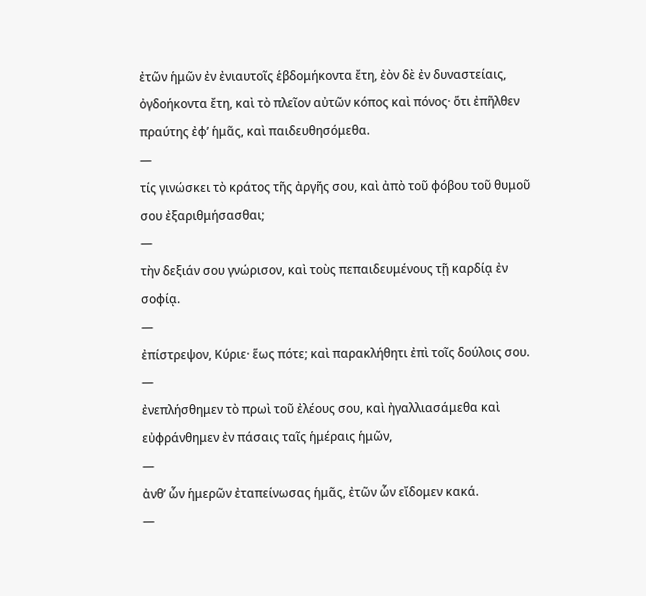ἐτῶν ἡμῶν ἐν ἐνιαυτοῖς ἑβδομήκοντα ἔτη, ἐὸν δὲ ἐν δυναστείαις, ὀγδοήκοντα ἔτη, καὶ τὸ πλεῖον αὐτῶν κόπος καὶ πόνος· ὅτι ἐπῆλθεν πραύτης ἐφʼ ἡμᾶς, καὶ παιδευθησόμεθα.
—
τίς γινώσκει τὸ κράτος τῆς ἀργῆς σου, καὶ ἀπὸ τοῦ φόβου τοῦ θυμοῦ σου ἐξαριθμήσασθαι;
—
τὴν δεξιάν σου γνώρισον, καὶ τοὺς πεπαιδευμένους τῇ καρδίᾳ ἐν σοφίᾳ.
—
ἐπίστρεψον, Κύριε· ἕως πότε; καὶ παρακλήθητι ἐπὶ τοῖς δούλοις σου.
—
ἐνεπλήσθημεν τὸ πρωὶ τοῦ ἐλέους σου, καὶ ἠγαλλιασάμεθα καὶ εὐφράνθημεν ἐν πάσαις ταῖς ἡμέραις ἡμῶν,
—
ἀνθʼ ὧν ἡμερῶν ἐταπείνωσας ἡμᾶς, ἐτῶν ὧν εἴδομεν κακά.
—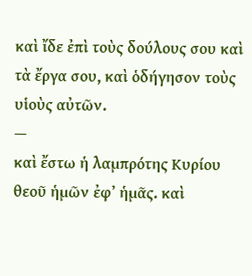καὶ ἴδε ἐπὶ τοὺς δούλους σου καὶ τὰ ἔργα σου, καὶ ὁδήγησον τοὺς υἱοὺς αὐτῶν.
—
καὶ ἔστω ἡ λαμπρότης Κυρίου θεοῦ ἡμῶν ἐφʼ ἡμᾶς. καὶ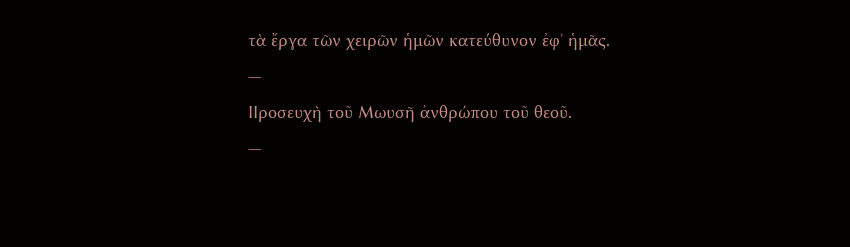τὰ ἔργα τῶν χειρῶν ἡμῶν κατεύθυνον ἐφʼ ἡμᾶς.
—
ΙΙροσευχὴ τοῦ Μωυσῆ ἀνθρώπου τοῦ θεοῦ.
—